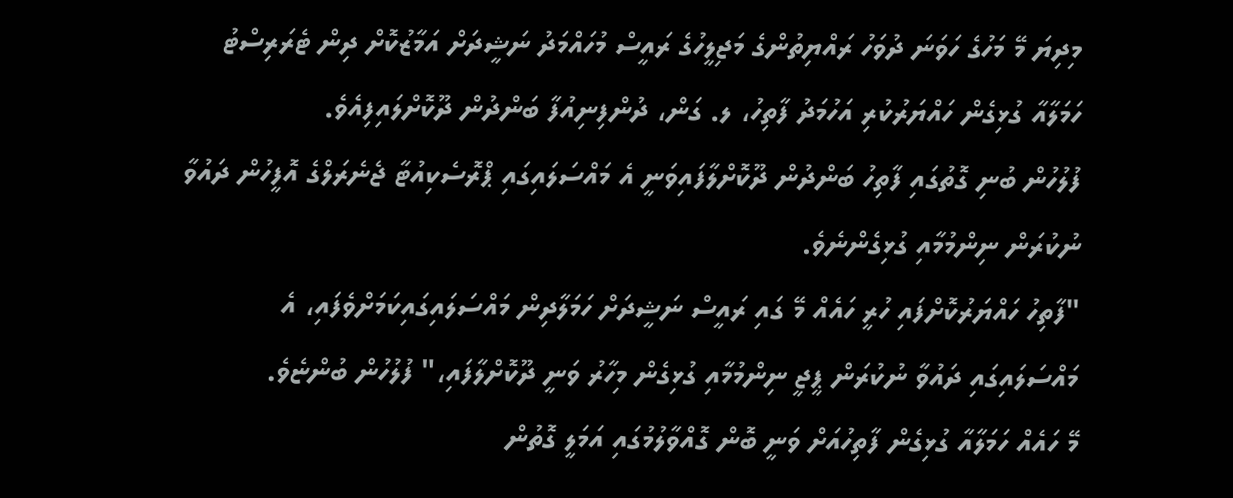މިދިޔަ މޭ މަހުގެ ހަވަނަ ދުވަހު ރައްޔިތުންގެ މަޖިލީހުގެ ރައީސް މުހައްމަދު ނަޝީދަށް އަމާޒުކޮށް ދިން ޓެރަރިސްޓު ހަމަލާއާ ގުޅިގެން ހައްޔަރުކުރި އަހުމަދު ފާތިހު، ލ. ގަން، ދުންފިނިއުފާ ބަންދުން ދޫކޮށްލައިފިއެވެ.
ފުލުހުން ބުނި ގޮތުގައި ފާތިހު ބަންދުން ދޫކޮށްލާފައިވަނީ އެ މައްސަލައިގައި ޕްރޮސެކިއުޓާ ޖެނެރަލްގެ އޮފީހުން ދައުވާ ނުކުރަން ނިންމުމާއި ގުޅިގެންނެވެ.
"ފާތިހު ހައްޔަރުކޮށްފައި ހުރީ ހައެއް މޭ ގައި ރައީސް ނަޝީދަށް ހަމަލާދިން މައްސަލައިގައިކަމަށްވެފައި، އެ މައްސަލައިގައި ދައުވާ ނުކުރަން ޕީޖީ ނިންމުމާއި ގުޅިގެން މިހާރު ވަނީ ދޫކޮށްލާފައި،" ފުލުހުން ބުންޏެވެ.
މޭ ހައެއް ހަމަލާއާ ގުޅިގެން ފާތިހުއަށް ވަނީ ބޮން ގޮއްވާލުމުގައި އަމަލީ ގޮތުން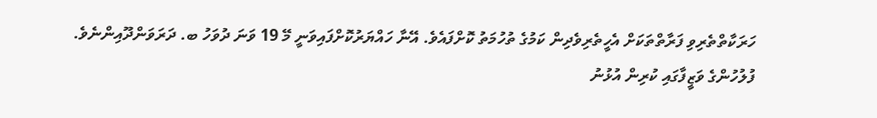ހަރަކާތްތެރިވި ފަރާތްތަކަށް އެހީތެރިވެދިން ކަމުގެ ތުހުމަތު ކޮށްފައެވެ. އޭނާ ހައްޔަރުކޮށްފައިވަނީ މޭ 19 ވަނަ ދުވަހު ބ. ދަރަވަންދޫއިންނެވެ.
ފުލުހުންގެ ވަޒީފާގައި ކުރިން އުޅުނު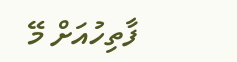ފާތިހުއަށް މޭ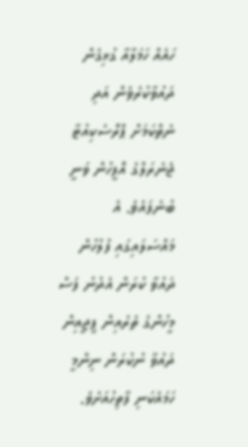ހައެއް ހަމަލާއާ ގުޅިގެން ދައުވާކުރެވެން އަދި ނެތްކަމަށް ޕްރޮސެކިއުޓާ ޖެނެރަލްގެ އޮފީހުން ވަނީ ބުނެފައެވެ. އެ މައްސަލައިގައި ފުލުހުން ދައުވާ ކުރަން އެދުނު ފަސް މީހުންގެ ތެރެއިން ޕީޖީއިން ދައުވާ ނުކުރަން ނިންމީ ހަމައެކަނި ފާތިހުއަށެވެ.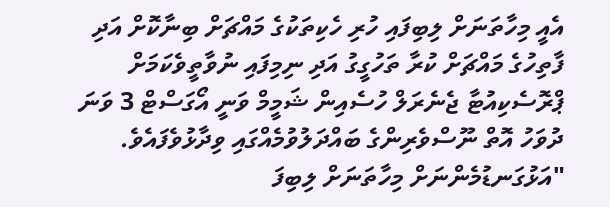އެއީ މިހާތަނަށް ލިބިފައި ހުރި ހެކިތަކުގެ މައްޗަށް ބިނާކޮށް އަދި ފާތިހުގެ މައްޗަށް ކުރާ ތަހުގީގު އަދި ނިމިފައި ނުވާތީވެކަމަށް ޕްރޮސެކިއުޓާ ޖެނެރަލް ހުސެއިން ޝަމީމް ވަނީ އޯގަސްޓް 3 ވަނަ ދުވަހު އޮތް ނޫސްވެރިންގެ ބައްދަލުވުމެއްގައި ވިދާޅުވެފައެވެ.
"އަޅުގަނޑުމެންނަށް މިހާތަނަށް ލިބިފަ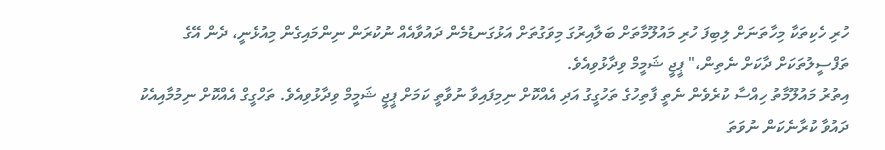ހުރި ހެކިތަކާ މިހާތަނަށް ލިބިފަ ހުރި މައުލޫމާތަށް ބަލާއިރުގަ މިވަގުތަށް އަޅުގަނޑުމެން ދައުވާއެއް ނުކުރަން ނިންމައިގެން މިއުޅެނީ، ދެން އޭގެ ތަފްސީލުތަކަށް ދާކަށް ނެތިން،" ޕީޖީ ޝަމީމް ވިދާޅުވިއެވެ.
އިތުރު މައުލޫމާތު ހިއްސާ ކުރެވެން ނެތީ ފާތިހުގެ ތަހުގީގު އަދި އެއްކޮށް ނިމިފައިވާ ނުވާތީ ކަމަށް ޕީޖީ ޝަމީމް ވިދާޅުވިއެވެ. ތަހްގީގް އެއްކޮށް ނިމުމާއިއެކު ދައުވާ ކުރާނެކަން ނުވަތަ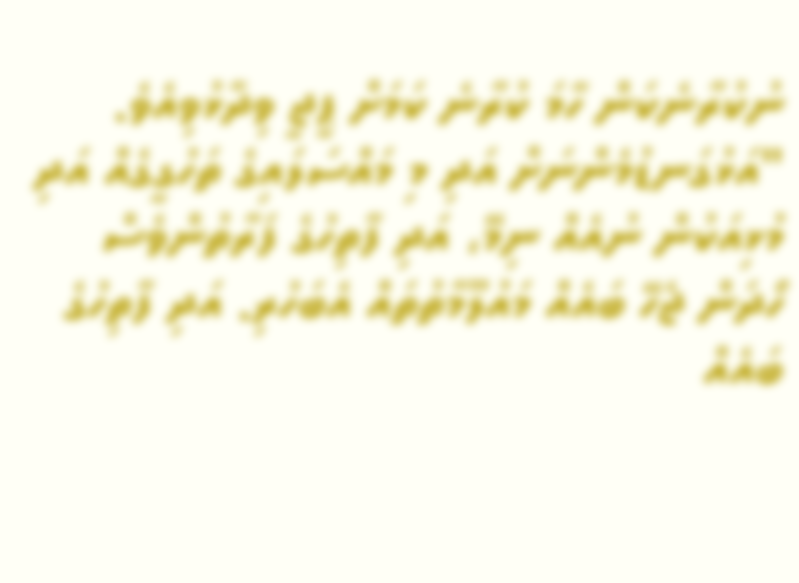ނުކުރާނެކަން ހާމަ ކުރާނެ ކަމަށް ޕީޖީ ވިދާޅުވިއެވެ.
"އަޅުގަނޑުމެންނަށް އަދި މި މައްސަލައިގެ ތަހުގީގެއް އަދި މުޅިއަކުން ނުއެއް ނިމޭ، އަދި ފާތިހުގެ ފަރާތުންވެސް ހޯދަން ޖެހޭ ބައެއް މައުލޫމާތުތައް އެބަހުރި. އަދި ފާތިހުގެ ބައެއް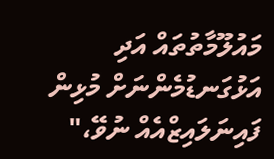މައުލޫމާތުތައް އަދި އަޅުގަނޑުމެންނަށް މުޅިން ފައިނަލައިޒްއެއް ނުވޭ،"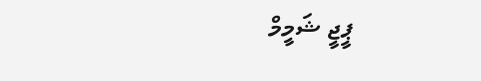ޕީޖީ ޝަމީމް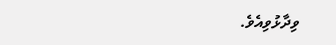ވިދާޅުވިއެވެ.